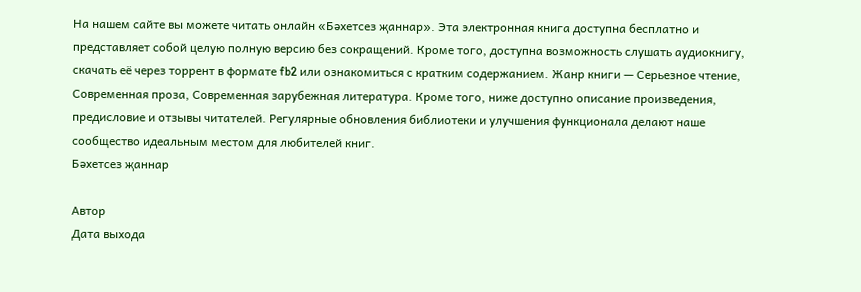На нашем сайте вы можете читать онлайн «Бәхетсез җаннар». Эта электронная книга доступна бесплатно и представляет собой целую полную версию без сокращений. Кроме того, доступна возможность слушать аудиокнигу, скачать её через торрент в формате fb2 или ознакомиться с кратким содержанием. Жанр книги — Серьезное чтение, Современная проза, Современная зарубежная литература. Кроме того, ниже доступно описание произведения, предисловие и отзывы читателей. Регулярные обновления библиотеки и улучшения функционала делают наше сообщество идеальным местом для любителей книг.
Бәхетсез җаннар

Автор
Дата выхода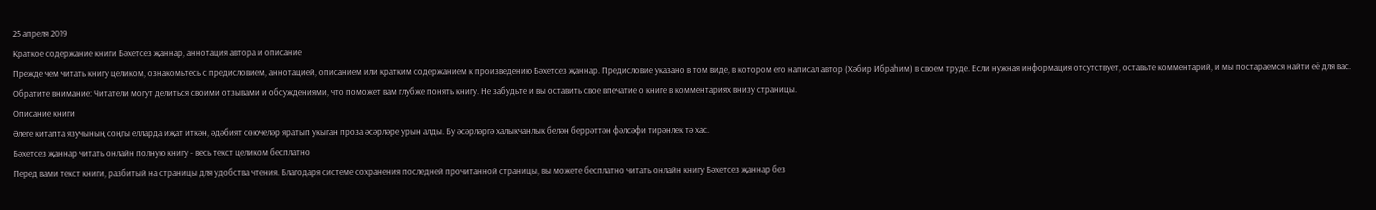25 апреля 2019
Краткое содержание книги Бәхетсез җаннар, аннотация автора и описание
Прежде чем читать книгу целиком, ознакомьтесь с предисловием, аннотацией, описанием или кратким содержанием к произведению Бәхетсез җаннар. Предисловие указано в том виде, в котором его написал автор (Хәбир Ибраһим) в своем труде. Если нужная информация отсутствует, оставьте комментарий, и мы постараемся найти её для вас. Обратите внимание: Читатели могут делиться своими отзывами и обсуждениями, что поможет вам глубже понять книгу. Не забудьте и вы оставить свое впечатие о книге в комментариях внизу страницы.
Описание книги
Әлеге китапта язучының соңгы елларда иҗат иткән, әдәбият сөючеләр яратып укыган проза әсәрләре урын алды. Бу әсәрләргә халыкчанлык белән беррәттән фәлсәфи тирәнлек тә хас.
Бәхетсез җаннар читать онлайн полную книгу - весь текст целиком бесплатно
Перед вами текст книги, разбитый на страницы для удобства чтения. Благодаря системе сохранения последней прочитанной страницы, вы можете бесплатно читать онлайн книгу Бәхетсез җаннар без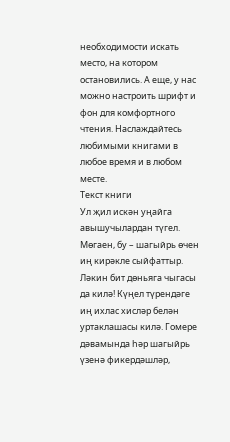необходимости искать место, на котором остановились. А еще, у нас можно настроить шрифт и фон для комфортного чтения. Наслаждайтесь любимыми книгами в любое время и в любом месте.
Текст книги
Ул җил искән уңайга авышучылардан түгел. Мөгаен, бу – шагыйрь өчен иң кирәкле сыйфаттыр.
Ләкин бит дөньяга чыгасы да килә! Күңел түрендәге иң ихлас хисләр белән уртаклашасы килә. Гомере дәвамында һәр шагыйрь үзенә фикердәшләр,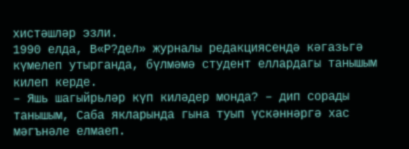хистәшләр эзли.
1990 елда, В«Р?дел» журналы редакциясендә кәгазьгә күмелеп утырганда, бүлмәмә студент еллардагы танышым килеп керде.
– Яшь шагыйрьләр күп киләдер монда? – дип сорады танышым, Саба якларында гына туып үскәннәргә хас мәгънәле елмаеп.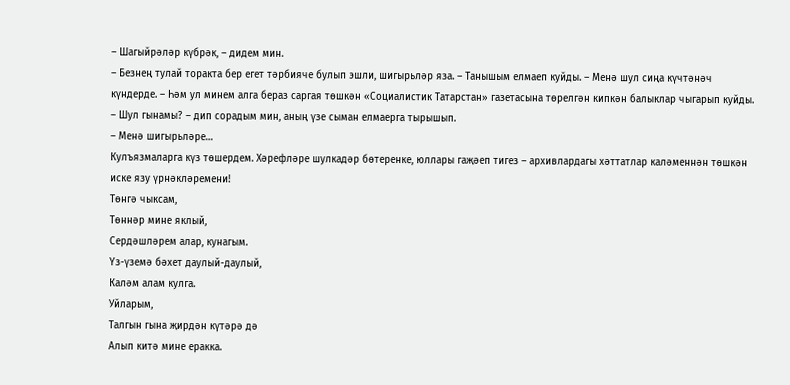– Шагыйрәләр күбрәк, – дидем мин.
– Безнең тулай торакта бер егет тәрбияче булып эшли, шигырьләр яза. – Танышым елмаеп куйды. – Менә шул сиңа күчтәнәч күндерде. – Һәм ул минем алга бераз саргая төшкән «Социалистик Татарстан» газетасына төрелгән кипкән балыклар чыгарып куйды.
– Шул гынамы? – дип сорадым мин, аның үзе сыман елмаерга тырышып.
– Менә шигырьләре…
Кулъязмаларга күз төшердем. Хәрефләре шулкадәр бөтеренке, юллары гаҗәеп тигез – архивлардагы хәттатлар каләменнән төшкән иске язу үрнәкләремени!
Төнгә чыксам,
Төннәр мине яклый,
Сердәшләрем алар, кунагым.
Үз-үземә бәхет даулый-даулый,
Каләм алам кулга.
Уйларым,
Талгын гына җирдән күтәрә дә
Алып китә мине еракка.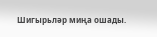Шигырьләр миңа ошады.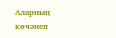Аларның көчәнеп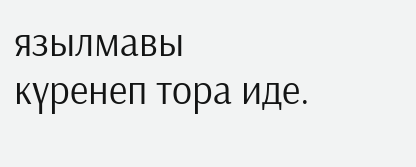язылмавы күренеп тора иде.